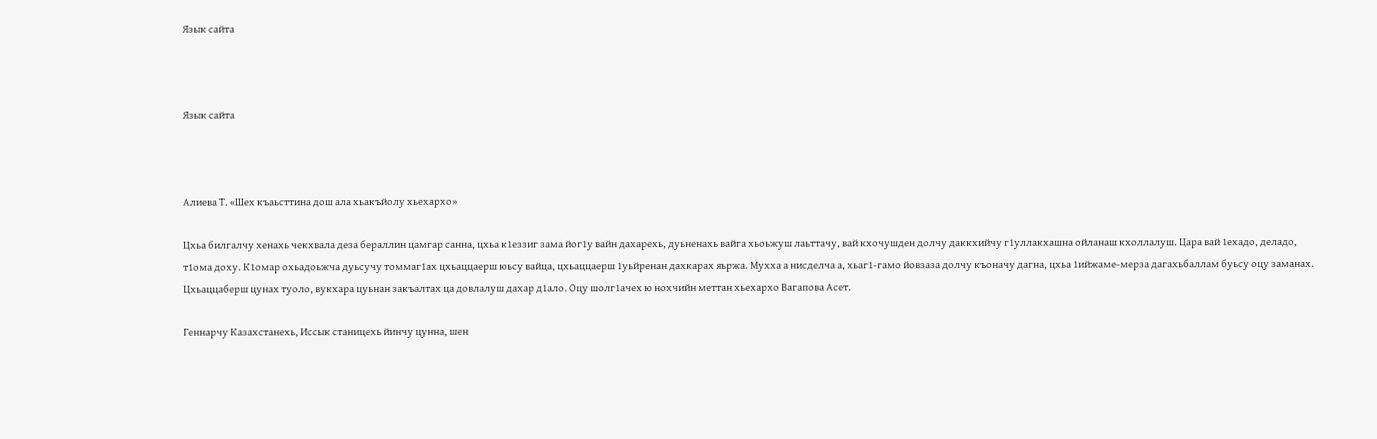Язык сайта



Язык сайта



Алиева Т. «Шех къаьсттина дош ала хьакъйолу хьехархо»

Цхьа билгалчу хенахь чекхвала деза бераллин цамгар санна, цхьа к1еззиг зама йог1у вайн дахарехь, дуьненахь вайга хьоьжуш лаьттачу, вай кхочушден долчу даккхийчу г1уллакхашна ойланаш кхоллалуш. Цара вай 1ехадо, деладо, т1ома доху. К1омар охьадоьжча дуьсучу томмаг1ах цхьаццаерш юьсу вайца, цхьаццаерш 1уьйренан дахкарах яьржа. Мухха а нисделча а, хьаг1-гамо йовзаза долчу къоначу дагна, цхьа 1ийжаме-мерза дагахьбаллам буьсу оцу заманах. Цхьаццаберш цунах туоло, вукхара цуьнан закъалтах ца довлалуш дахар д1ало. Оцу шолг1ачех ю нохчийн меттан хьехархо Вагапова Асет.

Геннарчу Казахстанехь, Иссык станицехь йинчу цунна, шен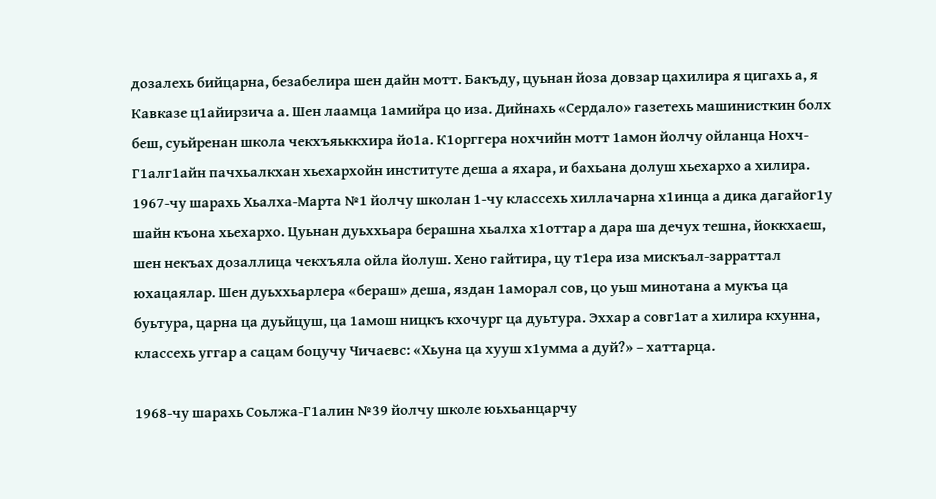дозалехь бийцарна, безабелира шен дайн мотт. Бакъду, цуьнан йоза довзар цахилира я цигахь а, я Кавказе ц1айирзича а. Шен лаамца 1амийра цо иза. Дийнахь «Сердало» газетехь машинисткин болх беш, суьйренан школа чекхъяьккхира йо1а. К1орггера нохчийн мотт 1амон йолчу ойланца Нохч-Г1алг1айн пачхьалкхан хьехархойн институте деша а яхара, и бахьана долуш хьехархо а хилира. 1967-чу шарахь Хьалха-Марта №1 йолчу школан 1-чу классехь хиллачарна х1инца а дика дагайог1у шайн къона хьехархо. Цуьнан дуьххьара берашна хьалха х1оттар а дара ша дечух тешна, йоккхаеш, шен некъах дозаллица чекхъяла ойла йолуш. Хено гайтира, цу т1ера иза мискъал-зарраттал юхацаялар. Шен дуьххьарлера «бераш» деша, яздан 1аморал сов, цо уьш минотана а мукъа ца буьтура, царна ца дуьйцуш, ца 1амош ницкъ кхочург ца дуьтура. Эххар а совг1ат а хилира кхунна, классехь уггар а сацам боцучу Чичаевс: «Хьуна ца хууш х1умма а дуй?» – хаттарца.

1968-чу шарахь Соьлжа-Г1алин №39 йолчу школе юьхьанцарчу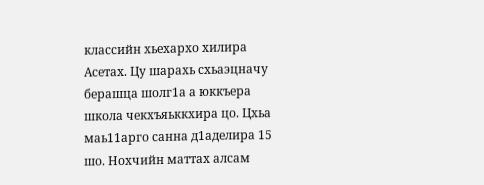классийн хьехархо хилира Асетах. Цу шарахь схьаэцначу берашца шолг1а а юккъера школа чекхъяьккхира цо. Цхьа маь11арго санна д1аделира 15 шо. Нохчийн маттах алсам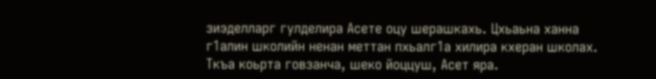зиэделларг гулделира Асете оцу шерашкахь. Цхьаьна ханна г1алин школийн ненан меттан пхьалг1а хилира кхеран школах. Ткъа коьрта говзанча, шеко йоццуш, Асет яра.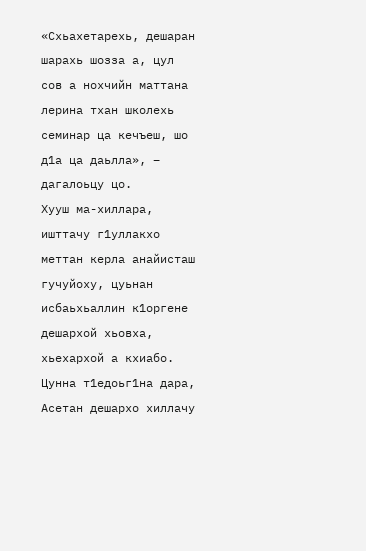«Схьахетарехь, дешаран шарахь шозза а, цул сов а нохчийн маттана лерина тхан школехь семинар ца кечъеш, шо д1а ца даьлла», – дагалоьцу цо.
Хууш ма-хиллара, ишттачу г1уллакхо меттан керла анайисташ гучуйоху, цуьнан исбаьхьаллин к1оргене дешархой хьовха, хьехархой а кхиабо. Цунна т1едоьг1на дара, Асетан дешархо хиллачу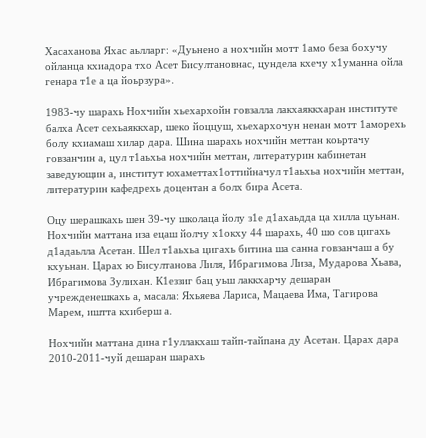Хасаханова Яхас аьлларг: «Дуьнено а нохчийн мотт 1амо беза бохучу ойланца кхиадора тхо Асет Бисултановнас, цундела кхечу х1уманна ойла генара т1е а ца йоьрзура».

1983-чу шарахь Нохчийн хьехархойн говзалла лакхаяккхаран институте балха Асет сехьаяккхар, шеко йоццуш, хьехархочун ненан мотт 1аморехь болу кхиамаш хилар дара. Шина шарахь нохчийн меттан коьртачу говзанчин а, цул т1аьхьа нохчийн меттан, литературин кабинетан заведующин а, институт юхаметтах1оттийначул т1аьхьа нохчийн меттан, литературин кафедрехь доцентан а болх бира Асета.

Оцу шерашкахь шен 39-чу школаца йолу з1е д1ахаьдда ца хилла цуьнан. Нохчийн маттана иза ецаш йолчу х1окху 44 шарахь, 40 шо сов цигахь д1адаьлла Асетан. Шел т1аьхьа цигахь битина ша санна говзанчаш а бу кхуьнан. Царах ю Бисултанова Лиля, Ибрагимова Лиза, Мударова Хьава, Ибрагимова Зулихан. К1еззиг бац уьш лаккхарчу дешаран учрежденешкахь а, масала: Яхьяева Лариса, Мацаева Има, Тагирова Марем, иштта кхиберш а.

Нохчийн маттана дина г1уллакхаш тайп-тайпана ду Асетан. Царах дара 2010-2011-чуй дешаран шарахь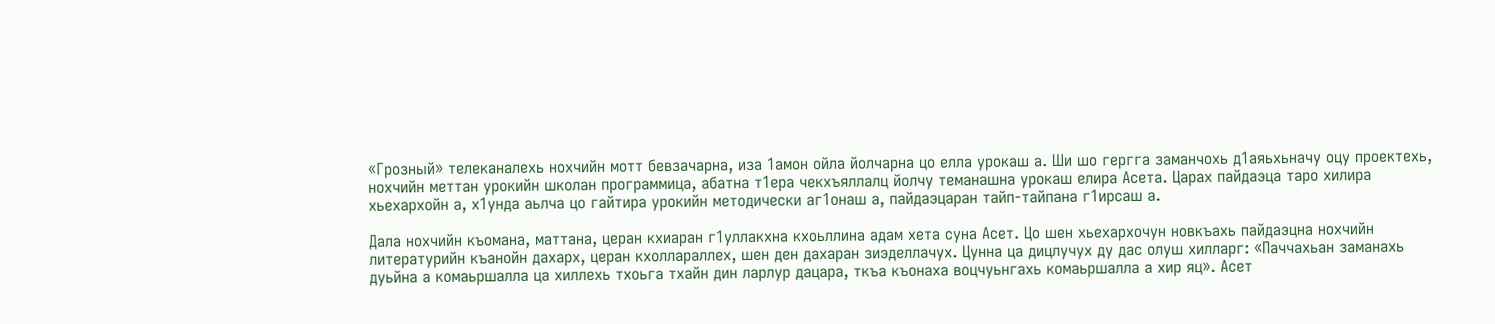«Грозный» телеканалехь нохчийн мотт бевзачарна, иза 1амон ойла йолчарна цо елла урокаш а. Ши шо гергга заманчохь д1аяьхьначу оцу проектехь, нохчийн меттан урокийн школан программица, абатна т1ера чекхъяллалц йолчу теманашна урокаш елира Асета. Царах пайдаэца таро хилира хьехархойн а, х1унда аьлча цо гайтира урокийн методически аг1онаш а, пайдаэцаран тайп-тайпана г1ирсаш а.

Дала нохчийн къомана, маттана, церан кхиаран г1уллакхна кхоьллина адам хета суна Асет. Цо шен хьехархочун новкъахь пайдаэцна нохчийн литературийн къанойн дахарх, церан кхоллараллех, шен ден дахаран зиэделлачух. Цунна ца дицлучух ду дас олуш хилларг: «Паччахьан заманахь дуьйна а комаьршалла ца хиллехь тхоьга тхайн дин ларлур дацара, ткъа къонаха воцчуьнгахь комаьршалла а хир яц». Асет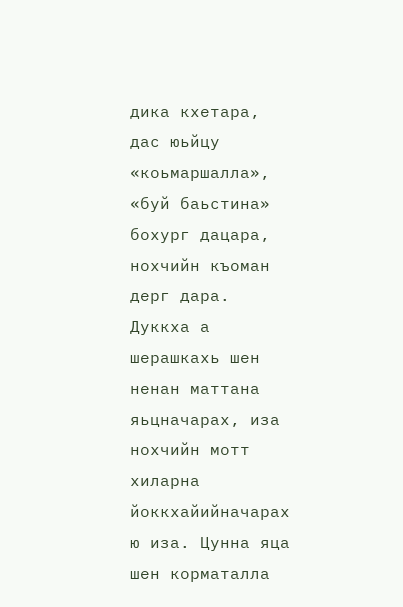дика кхетара, дас юьйцу «коьмаршалла», «буй баьстина» бохург дацара, нохчийн къоман дерг дара. Дуккха а шерашкахь шен ненан маттана яьцначарах, иза нохчийн мотт хиларна йоккхайийначарах ю иза. Цунна яца шен корматалла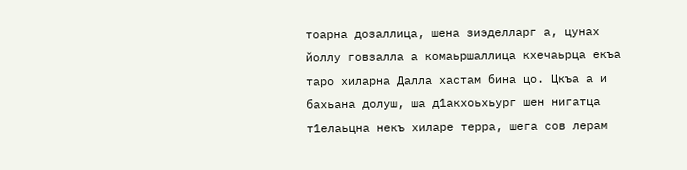тоарна дозаллица, шена зиэделларг а, цунах йоллу говзалла а комаьршаллица кхечаьрца екъа таро хиларна Далла хастам бина цо. Цкъа а и бахьана долуш, ша д1акхоьхьург шен нигатца т1елаьцна некъ хиларе терра, шега сов лерам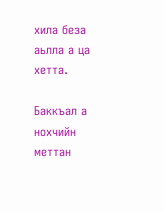хила беза аьлла а ца хетта.

Баккъал а нохчийн меттан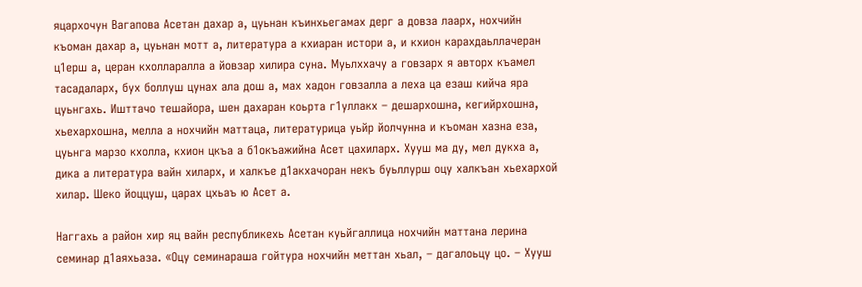яцархочун Вагапова Асетан дахар а, цуьнан къинхьегамах дерг а довза лаарх, нохчийн къоман дахар а, цуьнан мотт а, литература а кхиаран истори а, и кхион карахдаьллачеран ц1ерш а, церан кхолларалла а йовзар хилира суна. Муьлххачу а говзарх я авторх къамел тасадаларх, бух боллуш цунах ала дош а, мах хадон говзалла а леха ца езаш кийча яра цуьнгахь. Ишттачо тешайора, шен дахаран коьрта г1уллакх – дешархошна, кегийрхошна, хьехархошна, мелла а нохчийн маттаца, литературица уьйр йолчунна и къоман хазна еза, цуьнга марзо кхолла, кхион цкъа а б1окъажийна Асет цахиларх. Хууш ма ду, мел дукха а, дика а литература вайн хиларх, и халкъе д1акхачоран некъ буьллурш оцу халкъан хьехархой хилар. Шеко йоццуш, царах цхьаъ ю Асет а.

Наггахь а район хир яц вайн республикехь Асетан куьйгаллица нохчийн маттана лерина семинар д1аяхьаза. «Оцу семинараша гойтура нохчийн меттан хьал, – дагалоьцу цо. – Хууш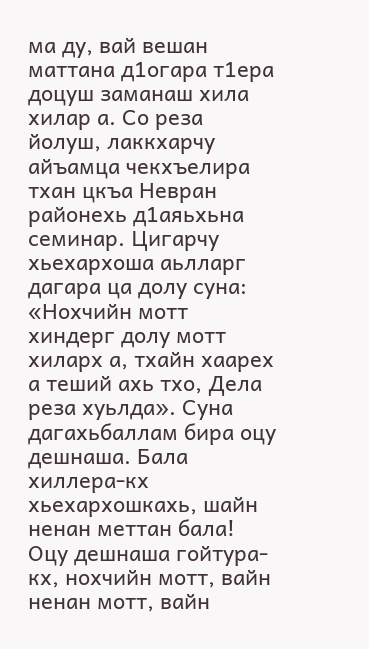ма ду, вай вешан маттана д1огара т1ера доцуш заманаш хила хилар а. Со реза йолуш, лаккхарчу айъамца чекхъелира тхан цкъа Невран районехь д1аяьхьна семинар. Цигарчу хьехархоша аьлларг дагара ца долу суна: «Нохчийн мотт хиндерг долу мотт хиларх а, тхайн хаарех а теший ахь тхо, Дела реза хуьлда». Суна дагахьбаллам бира оцу дешнаша. Бала хиллера-кх хьехархошкахь, шайн ненан меттан бала! Оцу дешнаша гойтура-кх, нохчийн мотт, вайн ненан мотт, вайн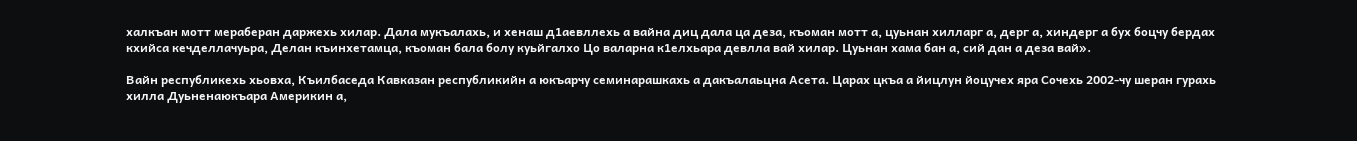халкъан мотт мераберан даржехь хилар. Дала мукъалахь, и хенаш д1аевллехь а вайна диц дала ца деза, къоман мотт а, цуьнан хилларг а, дерг а, хиндерг а бух боцчу бердах кхийса кечделлачуьра, Делан къинхетамца, къоман бала болу куьйгалхо Цо валарна к1елхьара девлла вай хилар. Цуьнан хама бан а, сий дан а деза вай».

Вайн республикехь хьовха, Къилбаседа Кавказан республикийн а юкъарчу семинарашкахь а дакъалаьцна Асета. Царах цкъа а йицлун йоцучех яра Сочехь 2002-чу шеран гурахь хилла Дуьненаюкъара Америкин а,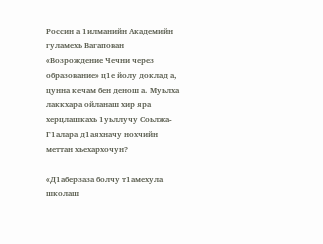Россин а 1илманийн Академийн гуламехь Вагапован «Возрождение Чечни через образование» ц1е йолу доклад а, цунна кечам бен денош а. Муьлха лаккхара ойланаш хир яра херцлашкахь 1уьллучу Соьлжа-Г1алара д1аяхначу нохчийн меттан хьехархочун?

«Д1аберзаза болчу т1амехула школаш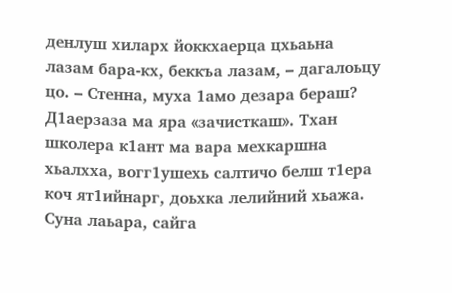денлуш хиларх йоккхаерца цхьаьна лазам бара-кх, беккъа лазам, – дагалоьцу цо. – Стенна, муха 1амо дезара бераш? Д1аерзаза ма яра «зачисткаш». Тхан школера к1ант ма вара мехкаршна хьалхха, вогг1ушехь салтичо белш т1ера коч ят1ийнарг, доьхка лелийний хьажа. Суна лаьара, сайга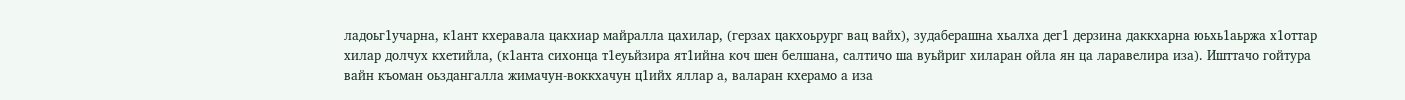ладоьг1учарна, к1ант кхеравала цакхиар майралла цахилар, (герзах цакхоьрург вац вайх), зудаберашна хьалха дег1 дерзина даккхарна юьхь1аьржа х1оттар хилар долчух кхетийла, (к1анта сихонца т1еуьйзира ят1ийна коч шен белшана, салтичо ша вуьйриг хиларан ойла ян ца ларавелира иза). Ишттачо гойтура вайн къоман оьздангалла жимачун-воккхачун ц1ийх яллар а, валаран кхерамо а иза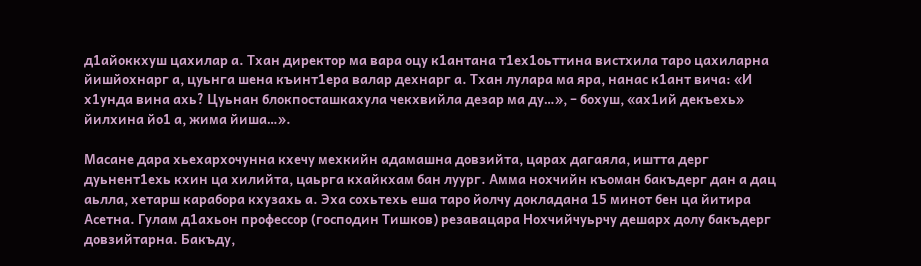д1айоккхуш цахилар а. Тхан директор ма вара оцу к1антана т1ех1оьттина вистхила таро цахиларна йишйохнарг а, цуьнга шена къинт1ера валар дехнарг а. Тхан лулара ма яра, нанас к1ант вича: «И х1унда вина ахь? Цуьнан блокпосташкахула чекхвийла дезар ма ду…», – бохуш, «ах1ий декъехь» йилхина йо1 а, жима йиша…».

Масане дара хьехархочунна кхечу мехкийн адамашна довзийта, царах дагаяла, иштта дерг дуьнент1ехь кхин ца хилийта, цаьрга кхайкхам бан луург. Амма нохчийн къоман бакъдерг дан а дац аьлла, хетарш карабора кхузахь а. Эха сохьтехь еша таро йолчу докладана 15 минот бен ца йитира Асетна. Гулам д1ахьон профессор (господин Тишков) резавацара Нохчийчуьрчу дешарх долу бакъдерг довзийтарна. Бакъду,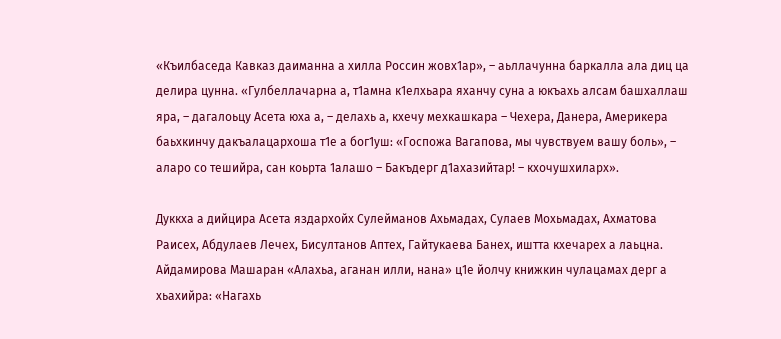«Къилбаседа Кавказ даиманна а хилла Россин жовх1ар», – аьллачунна баркалла ала диц ца делира цунна. «Гулбеллачарна а, т1амна к1елхьара яханчу суна а юкъахь алсам башхаллаш яра, – дагалоьцу Асета юха а, – делахь а, кхечу мехкашкара – Чехера, Данера, Америкера баьхкинчу дакъалацархоша т1е а бог1уш: «Госпожа Вагапова, мы чувствуем вашу боль», – аларо со тешийра, сан коьрта 1алашо – Бакъдерг д1ахазийтар! – кхочушхиларх».

Дуккха а дийцира Асета яздархойх Сулейманов Ахьмадах, Сулаев Мохьмадах, Ахматова Раисех, Абдулаев Лечех, Бисултанов Аптех, Гайтукаева Банех, иштта кхечарех а лаьцна. Айдамирова Машаран «Алахьа, аганан илли, нана» ц1е йолчу книжкин чулацамах дерг а хьахийра: «Нагахь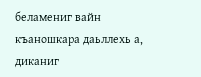беламениг вайн къаношкара даьллехь а, диканиг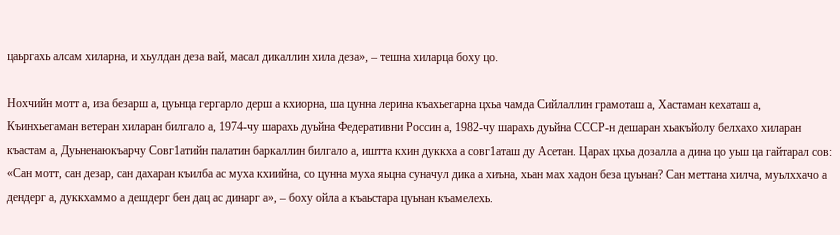цаьргахь алсам хиларна, и хьулдан деза вай, масал дикаллин хила деза», – тешна хиларца боху цо.

Нохчийн мотт а, иза безарш а, цуьнца гергарло дерш а кхиорна, ша цунна лерина къахьегарна цхьа чамда Сийлаллин грамоташ а, Хастаман кехаташ а, Къинхьегаман ветеран хиларан билгало а, 1974-чу шарахь дуьйна Федеративни Россин а, 1982-чу шарахь дуьйна СССР-н дешаран хьакъйолу белхахо хиларан къастам а, Дуьненаюкъарчу Совг1атийн палатин баркаллин билгало а, иштта кхин дуккха а совг1аташ ду Асетан. Царах цхьа дозалла а дина цо уьш ца гайтарал сов: «Сан мотт, сан дезар, сан дахаран къилба ас муха кхиийна, со цунна муха яьцна суначул дика а хиъна, хьан мах хадон беза цуьнан? Сан меттана хилча, муьлххачо а дендерг а, дуккхаммо а дешдерг бен дац ас динарг а», – боху ойла а къаьстара цуьнан къамелехь.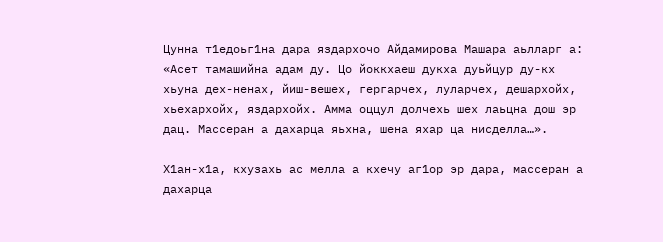Цунна т1едоьг1на дара яздархочо Айдамирова Машара аьлларг а: «Асет тамашийна адам ду. Цо йоккхаеш дукха дуьйцур ду-кх хьуна дех-ненах, йиш-вешех, гергарчех, луларчех, дешархойх, хьехархойх, яздархойх. Амма оццул долчехь шех лаьцна дош эр дац. Массеран а дахарца яьхна, шена яхар ца нисделла…».

Х1ан-х1а, кхузахь ас мелла а кхечу аг1ор эр дара, массеран а дахарца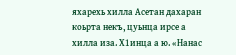яхарехь хилла Асетан дахаран коьрта некъ, цуьнца ирсе а хилла иза. Х1инца а ю. «Нанас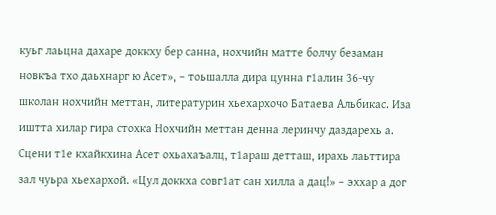куьг лаьцна дахаре доккху бер санна, нохчийн матте болчу безаман новкъа тхо даьхнарг ю Асет», – тоьшалла дира цунна г1алин 36-чу школан нохчийн меттан, литературин хьехархочо Батаева Альбикас. Иза иштта хилар гира стохка Нохчийн меттан денна леринчу даздарехь а. Сцени т1е кхайкхина Асет охьахаъалц, т1араш детташ, ирахь лаьттира зал чуьра хьехархой. «Цул доккха совг1ат сан хилла а дац!» – эххар а дог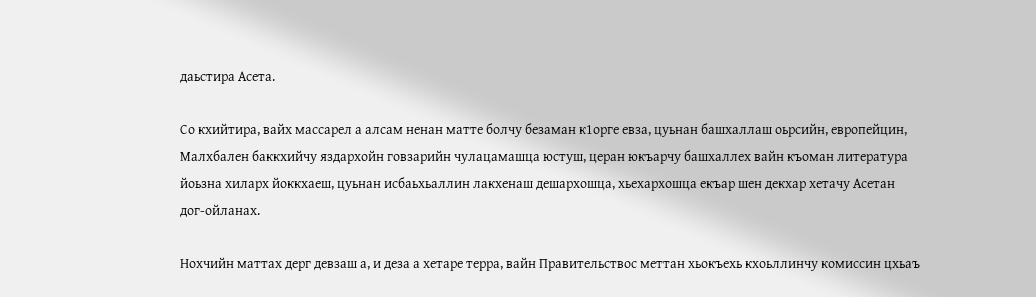даьстира Асета.

Со кхийтира, вайх массарел а алсам ненан матте болчу безаман к1орге евза, цуьнан башхаллаш оьрсийн, европейцин, Малхбален баккхийчу яздархойн говзарийн чулацамашца юстуш, церан юкъарчу башхаллех вайн къоман литература йоьзна хиларх йоккхаеш, цуьнан исбаьхьаллин лакхенаш дешархошца, хьехархошца екъар шен декхар хетачу Асетан дог-ойланах.

Нохчийн маттах дерг девзаш а, и деза а хетаре терра, вайн Правительствос меттан хьокъехь кхоьллинчу комиссин цхьаъ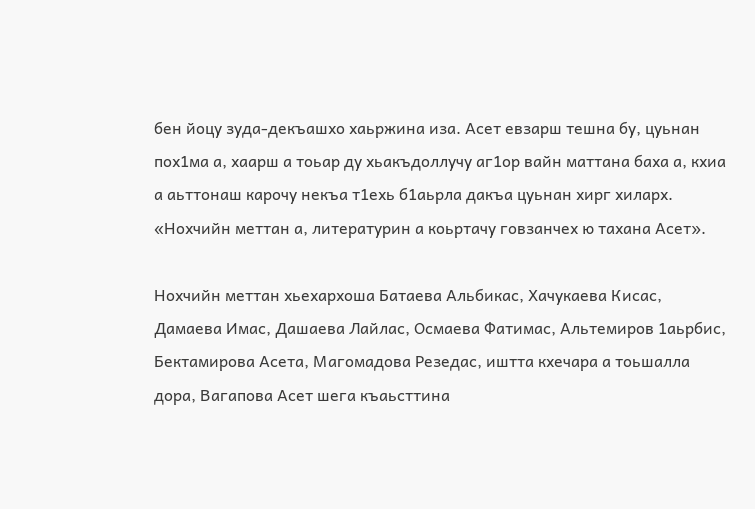бен йоцу зуда-декъашхо хаьржина иза. Асет евзарш тешна бу, цуьнан пох1ма а, хаарш а тоьар ду хьакъдоллучу аг1ор вайн маттана баха а, кхиа а аьттонаш карочу некъа т1ехь б1аьрла дакъа цуьнан хирг хиларх. «Нохчийн меттан а, литературин а коьртачу говзанчех ю тахана Асет».

Нохчийн меттан хьехархоша Батаева Альбикас, Хачукаева Кисас, Дамаева Имас, Дашаева Лайлас, Осмаева Фатимас, Альтемиров 1аьрбис, Бектамирова Асета, Магомадова Резедас, иштта кхечара а тоьшалла дора, Вагапова Асет шега къаьсттина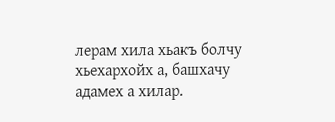лерам хила хьакъ болчу хьехархойх а, башхачу адамех а хилар.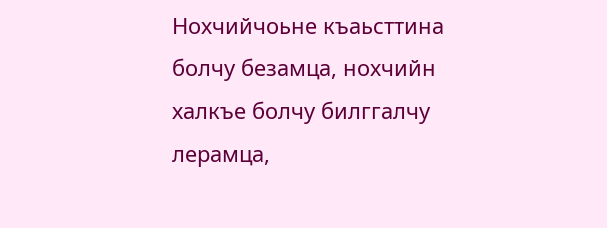Нохчийчоьне къаьсттина болчу безамца, нохчийн халкъе болчу билггалчу лерамца,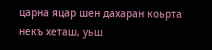царна яцар шен дахаран коьрта некъ хеташ, уьш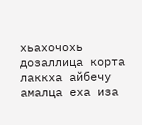хьахочохь дозаллица корта лаккха айбечу амалца еха иза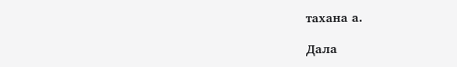тахана а.

Дала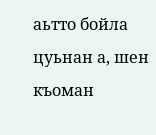аьтто бойла цуьнан а, шен къоман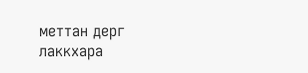меттан дерг лаккхара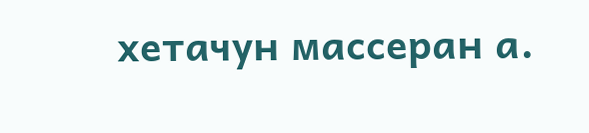хетачун массеран а.